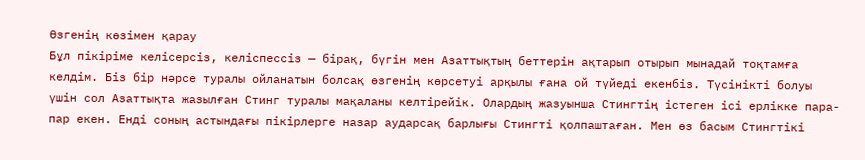Өзгенің көзімен қарау
Бұл пікіріме келісерсіз, келіспессіз — бірақ, бүгін мен Азаттықтың беттерін ақтарып отырып мынадай тоқтамға келдім. Біз бір нәрсе туралы ойланатын болсақ өзгенің көрсетуі арқылы ғана ой түйеді екенбіз. Түсінікті болуы үшін сол Азаттықта жазылған Стинг туралы мақаланы келтірейік. Олардың жазуынша Стингтің істеген ісі ерлікке пара-пар екен. Енді соның астындағы пікірлерге назар аударсақ барлығы Стингті қолпаштаған. Мен өз басым Стингтікі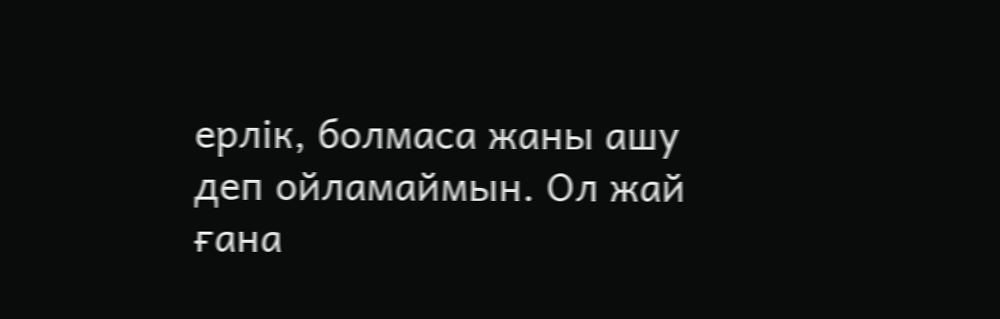ерлік, болмаса жаны ашу деп ойламаймын. Ол жай ғана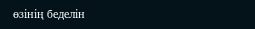өзінің беделін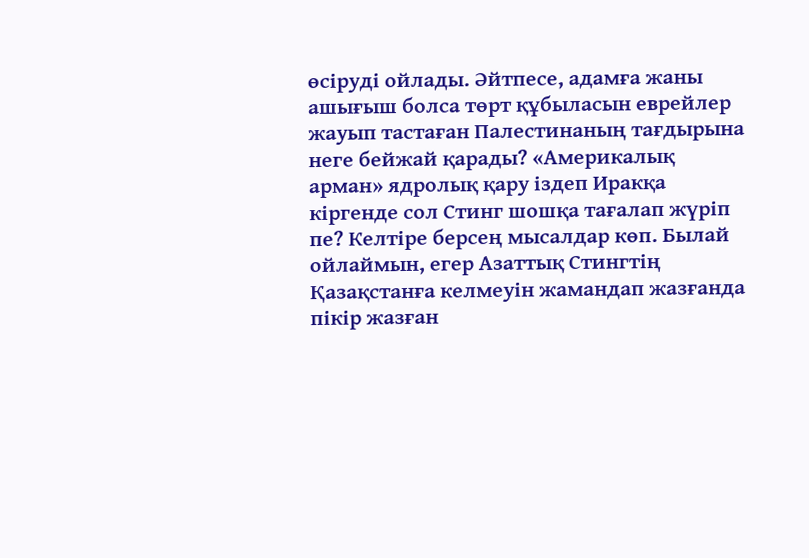өсіруді ойлады. Әйтпесе, адамға жаны ашығыш болса төрт құбыласын еврейлер жауып тастаған Палестинаның тағдырына неге бейжай қарады? «Америкалық арман» ядролық қару іздеп Иракқа кіргенде сол Стинг шошқа тағалап жүріп пе? Келтіре берсең мысалдар көп. Былай ойлаймын, егер Азаттық Стингтің Қазақстанға келмеуін жамандап жазғанда пікір жазған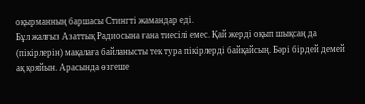оқырманның баршасы Стингті жамандар еді.
Бұл жалғыз Азаттық Радиосына ғана тиесілі емес. Қай жерді оқып шықсаң да (пікірлерін) мақалаға байланысты тек тура пікірлерді байқайсың. Бәрі бірдей демей ақ қояйын. Арасында өзгеше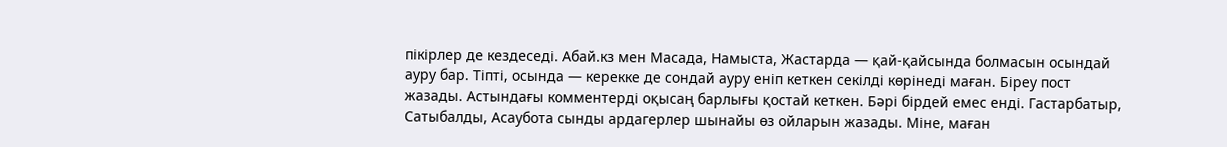пікірлер де кездеседі. Абай.кз мен Масада, Намыста, Жастарда — қай-қайсында болмасын осындай ауру бар. Тіпті, осында — керекке де сондай ауру еніп кеткен секілді көрінеді маған. Біреу пост жазады. Астындағы комментерді оқысаң барлығы қостай кеткен. Бәрі бірдей емес енді. Гастарбатыр, Сатыбалды, Асаубота сынды ардагерлер шынайы өз ойларын жазады. Міне, маған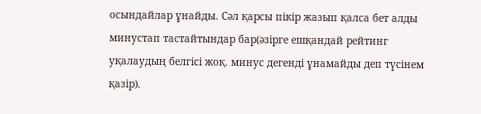осындайлар ұнайды. Сәл қарсы пікір жазып қалса бет алды минустап тастайтындар бар(әзірге ешқандай рейтинг уқалаудың белгісі жоқ. минус дегенді ұнамайды деп түсінем қазір).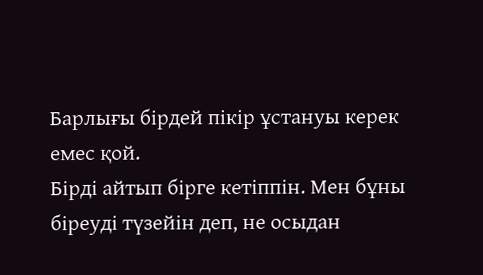Барлығы бірдей пікір ұстануы керек емес қой.
Бірді айтып бірге кетіппін. Мен бұны біреуді түзейін деп, не осыдан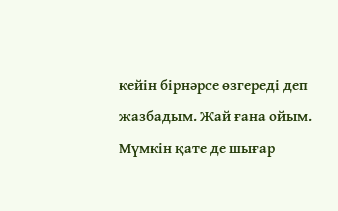кейін бірнәрсе өзгереді деп жазбадым. Жай ғана ойым. Мүмкін қате де шығар